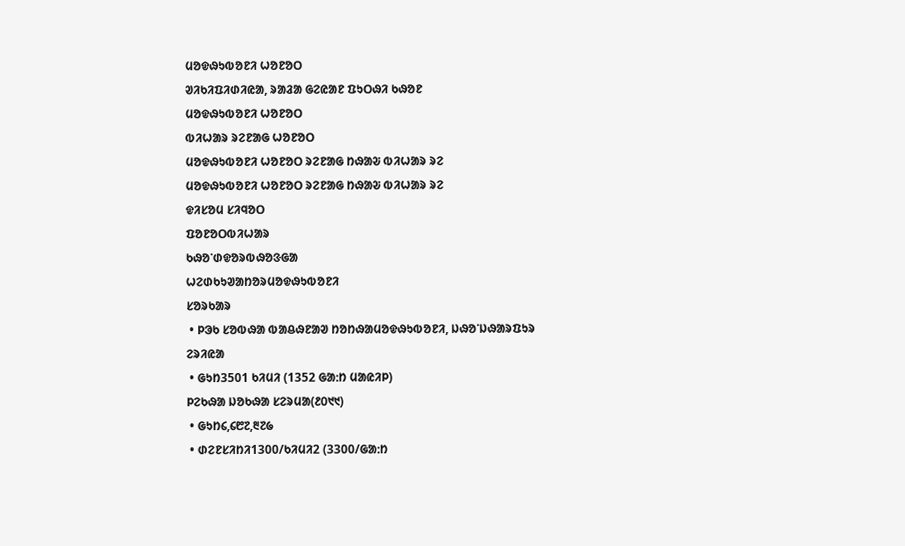ᱢᱚᱫᱷᱩᱵᱚᱱᱤ ᱦᱚᱱᱚᱛ
ᱣᱤᱠᱤᱯᱤᱰᱤᱭᱟ, ᱨᱟᱲᱟ ᱜᱮᱭᱟᱱ ᱯᱩᱛᱷᱤ ᱠᱷᱚᱱ
ᱢᱚᱫᱷᱩᱵᱚᱱᱤ ᱦᱚᱱᱚᱛ
ᱵᱤᱦᱟᱨ ᱨᱮᱱᱟᱜ ᱦᱚᱱᱚᱛ
ᱢᱚᱫᱷᱩᱵᱚᱱᱤ ᱦᱚᱱᱚᱛ ᱨᱮᱱᱟᱜ ᱴᱷᱟᱶ ᱵᱤᱦᱟᱨ ᱨᱮ
ᱢᱚᱫᱷᱩᱵᱚᱱᱤ ᱦᱚᱱᱚᱛ ᱨᱮᱱᱟᱜ ᱴᱷᱟᱶ ᱵᱤᱦᱟᱨ ᱨᱮ
ᱫᱤᱥᱚᱢ ᱥᱤᱧᱚᱛ
ᱯᱚᱱᱚᱛᱵᱤᱦᱟᱨ
ᱠᱷᱚᱸᱰᱫᱚᱨᱵᱷᱚᱝᱜᱟ
ᱦᱮᱰᱠᱩᱣᱟᱴᱚᱨᱢᱚᱫᱷᱩᱵᱚᱱᱤ
ᱥᱚᱨᱠᱟᱨ
 • ᱞᱳᱠ ᱥᱚᱵᱷᱟ ᱵᱟᱪᱷᱱᱟᱣ ᱴᱚᱴᱷᱟᱢᱚᱫᱷᱩᱵᱚᱱᱤ, ᱡᱷᱚᱸᱡᱷᱟᱨᱯᱩᱨ
ᱮᱨᱤᱭᱟ
 • ᱜᱩᱴ3501 ᱠᱤᱢᱤ (1352 ᱜᱟᱺᱴ ᱢᱟᱭᱤᱞ)
ᱞᱮᱠᱷᱟ ᱡᱚᱠᱷᱟ ᱥᱮᱨᱢᱟ(᱒᱐᱑᱑)
 • ᱜᱩᱴ᱔,᱔᱘᱗,᱓᱗᱙
 • ᱰᱮᱱᱥᱤᱴᱤ1300/ᱠᱤᱢᱤ2 (3300/ᱜᱟᱺᱴ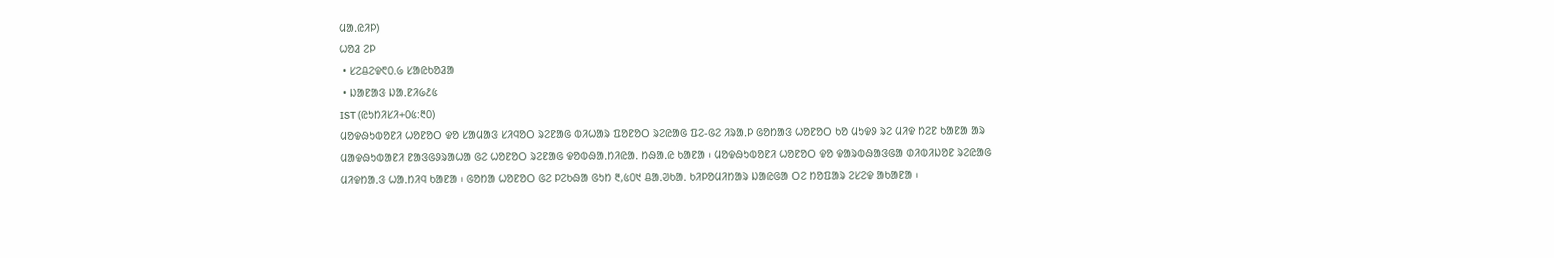ᱢᱟᱹᱭᱤᱞ)
ᱦᱚᱲ ᱮᱞ
 • ᱥᱮᱪᱮᱫ᱖᱐.᱙ ᱥᱟᱭᱠᱚᱲᱟ
 • ᱡᱟᱱᱟᱝ ᱡᱟᱹᱱᱤ᱙᱒᱕
IST (ᱭᱩᱴᱤᱥᱤ+᱐᱕:᱓᱐)
ᱢᱚᱫᱷᱩᱵᱚᱱᱤ ᱦᱚᱱᱚᱛ ᱫᱚ ᱥᱟᱢᱟᱝ ᱥᱤᱧᱚᱛ ᱨᱮᱱᱟᱜ ᱵᱤᱦᱟᱨ ᱯᱚᱱᱚᱛ ᱨᱮᱭᱟᱜ ᱯᱮ-ᱜᱮ ᱤᱨᱟᱹᱞ ᱜᱚᱴᱟᱝ ᱦᱚᱱᱚᱛ ᱠᱚ ᱢᱩᱫᱽ ᱨᱮ ᱢᱤᱫ ᱴᱮᱱ ᱠᱟᱱᱟ ᱟᱨ ᱢᱟᱫᱷᱩᱵᱟᱱᱤ ᱱᱟᱝᱜᱽᱨᱟᱦᱟ ᱜᱮ ᱦᱚᱱᱚᱛ ᱨᱮᱱᱟᱜ ᱫᱚᱵᱷᱟᱹᱴᱤᱭᱟᱹ ᱴᱷᱟᱹᱭ ᱠᱟᱱᱟ ᱾ ᱢᱚᱫᱷᱩᱵᱚᱱᱤ ᱦᱚᱱᱚᱛ ᱫᱚ ᱫᱟᱨᱵᱷᱟᱝᱜᱟ ᱰᱤᱵᱤᱡᱚᱱ ᱨᱮᱭᱟᱜ ᱢᱤᱫᱴᱟᱹᱝ ᱦᱟᱹᱴᱤᱧ ᱠᱟᱱᱟ ᱾ ᱜᱚᱴᱟ ᱦᱚᱱᱚᱛ ᱜᱮ ᱞᱮᱠᱷᱟ ᱜᱩᱴ ᱓,᱕᱐᱑ ᱪᱟᱹᱣᱠᱟᱹ ᱠᱤᱞᱚᱢᱤᱴᱟᱨ ᱡᱟᱭᱜᱟ ᱛᱮ ᱴᱚᱯᱟᱨ ᱮᱥᱮᱫ ᱟᱠᱟᱱᱟ ᱾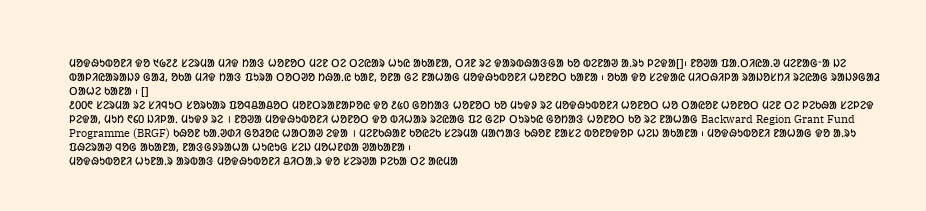ᱢᱚᱫᱷᱩᱵᱚᱱᱤ ᱫᱚ ᱑᱙᱗᱒ ᱥᱮᱨᱢᱟ ᱢᱤᱫ ᱴᱟᱝ ᱦᱚᱱᱚᱛ ᱢᱮᱱ ᱛᱮ ᱛᱮᱭᱟᱨ ᱦᱩᱭ ᱟᱠᱟᱱᱟ, ᱛᱤᱱ ᱨᱮ ᱫᱟᱨᱵᱷᱟᱝᱜᱟ ᱠᱚ ᱵᱮᱱᱟᱣ ᱟᱹᱨᱩ ᱞᱮᱫᱟ[]᱾ ᱱᱚᱣᱟ ᱯᱟᱹᱛᱤᱭᱟᱹᱣ ᱢᱮᱱᱟᱜᱼᱟ ᱡᱮ ᱵᱟᱞᱤᱭᱟᱨᱟᱡᱽ ᱜᱟᱲ, ᱚᱠᱟ ᱢᱤᱫ ᱴᱟᱝ ᱯᱩᱨᱟ ᱛᱚᱛᱣᱚ ᱴᱷᱟᱹᱭ ᱠᱟᱱ, ᱚᱱᱟ ᱜᱮ ᱱᱟᱦᱟᱜ ᱢᱚᱫᱷᱩᱵᱚᱱᱤ ᱦᱚᱱᱚᱛ ᱠᱟᱱᱟ ᱾ ᱚᱠᱟ ᱫᱚ ᱥᱮᱫᱟᱭ ᱢᱤᱛᱷᱤᱞᱟ ᱨᱟᱡᱚᱥᱴᱤ ᱨᱮᱭᱟᱜ ᱨᱟᱡᱽᱜᱟᱲ ᱛᱟᱦᱮ ᱠᱟᱱᱟ ᱾ []
᱒᱐᱐᱖ ᱥᱮᱨᱢᱟ ᱨᱮ ᱥᱤᱧᱩᱛ ᱥᱚᱨᱠᱟᱨ ᱯᱚᱧᱪᱟᱪᱚᱛ ᱢᱚᱱᱛᱨᱟᱱᱟᱞᱚᱭ ᱫᱚ ᱒᱕0 ᱜᱚᱴᱟᱝ ᱦᱚᱱᱚᱛ ᱠᱚ ᱢᱩᱫᱽ ᱨᱮ ᱢᱚᱫᱷᱩᱵᱚᱱᱤ ᱦᱚᱱᱚᱛ ᱦᱚ ᱛᱟᱭᱚᱱ ᱦᱚᱱᱚᱛ ᱢᱮᱱ ᱛᱮ ᱞᱮᱠᱷᱟ ᱥᱮᱞᱮᱫ ᱞᱮᱫᱟ, ᱢᱩᱴ ᱖᱔᱐ ᱡᱤᱞᱟᱹ ᱢᱩᱫᱽ ᱨᱮ । ᱱᱚᱣᱟ ᱢᱚᱫᱷᱩᱵᱚᱱᱤ ᱦᱚᱱᱚᱛ ᱫᱚ ᱵᱤᱦᱟᱨ ᱨᱮᱭᱟᱜ ᱯᱮ ᱜᱮᱞ ᱛᱩᱨᱩᱭ ᱜᱚᱴᱟᱝ ᱦᱚᱱᱚᱛ ᱠᱚ ᱨᱮ ᱱᱟᱦᱟᱜ Backward Region Grant Fund Programme (BRGF) ᱠᱷᱚᱱ ᱠᱟᱹᱣᱰᱤ ᱜᱚᱲᱚᱭ ᱦᱟᱛᱟᱣ ᱮᱫᱟ । ᱢᱮᱱᱠᱷᱟᱱ ᱠᱚᱭᱮᱠ ᱥᱮᱨᱢᱟ ᱢᱟᱬᱟᱝ ᱠᱷᱚᱱ ᱱᱟᱥᱮ ᱵᱚᱱᱚᱫᱚᱞ ᱦᱮᱡ ᱟᱠᱟᱱᱟ ᱾ ᱢᱚᱫᱷᱩᱵᱚᱱᱤ ᱱᱟᱦᱟᱜ ᱫᱚ ᱟᱹᱨᱩ ᱯᱷᱮᱨᱟᱣ ᱧᱚᱜ ᱟᱠᱟᱱᱟ, ᱱᱟᱝᱜᱽᱨᱟᱦᱟ ᱦᱩᱭᱩᱜ ᱥᱮᱡ ᱢᱚᱦᱱᱰᱟ ᱣᱟᱠᱟᱱᱟ ᱾
ᱢᱚᱫᱷᱩᱵᱚᱱᱤ ᱦᱩᱱᱟᱹᱨ ᱟᱨᱵᱟᱝ ᱢᱚᱫᱷᱩᱵᱚᱱᱤ ᱪᱤᱛᱟᱹᱨ ᱫᱚ ᱥᱮᱨᱣᱟ ᱞᱮᱠᱟ ᱛᱮ ᱟᱭᱢᱟ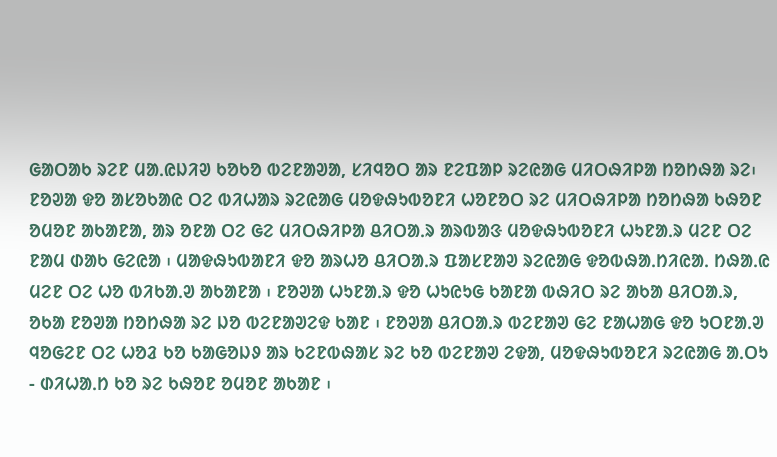ᱜᱟᱛᱟᱠ ᱨᱮᱱ ᱢᱟᱹᱭᱡᱤᱣ ᱠᱚᱠᱚ ᱵᱮᱱᱟᱣᱟ, ᱥᱤᱧᱚᱛ ᱟᱨ ᱱᱮᱯᱟᱞ ᱨᱮᱭᱟᱜ ᱢᱤᱛᱷᱤᱞᱟ ᱴᱚᱴᱷᱟ ᱨᱮ᱾ ᱱᱚᱣᱟ ᱫᱚ ᱟᱥᱚᱠᱟᱭ ᱛᱮ ᱵᱤᱦᱟᱨ ᱨᱮᱭᱟᱜ ᱢᱚᱫᱷᱩᱵᱚᱱᱤ ᱦᱚᱱᱚᱛ ᱨᱮ ᱢᱤᱛᱷᱤᱞᱟ ᱴᱚᱴᱷᱟ ᱠᱷᱚᱱ ᱚᱢᱚᱱ ᱟᱠᱟᱱᱟ, ᱟᱨ ᱚᱱᱟ ᱛᱮ ᱜᱮ ᱢᱤᱛᱷᱤᱞᱟ ᱪᱤᱛᱟᱹᱨ ᱟᱨᱵᱟᱝ ᱢᱚᱫᱷᱩᱵᱚᱱᱤ ᱦᱩᱱᱟᱹᱨ ᱢᱮᱱ ᱛᱮ ᱱᱟᱢ ᱰᱟᱠ ᱜᱮᱭᱟ ᱾ ᱢᱟᱫᱷᱩᱵᱟᱱᱤ ᱫᱚ ᱟᱨᱦᱚ ᱪᱤᱛᱟᱹᱨ ᱯᱟᱥᱱᱟᱣ ᱨᱮᱭᱟᱜ ᱫᱚᱵᱷᱟᱹᱴᱤᱭᱟᱹ ᱴᱷᱟᱹᱭ ᱢᱮᱱ ᱛᱮ ᱦᱚ ᱵᱤᱠᱟᱹᱣ ᱟᱠᱟᱱᱟ ᱾ ᱱᱚᱣᱟ ᱦᱩᱱᱟᱹᱨ ᱫᱚ ᱦᱩᱭᱩᱜ ᱠᱟᱱᱟ ᱵᱷᱤᱛ ᱨᱮ ᱟᱠᱟ ᱪᱤᱛᱟᱹᱨ, ᱚᱠᱟ ᱱᱚᱣᱟ ᱴᱚᱴᱷᱟ ᱨᱮ ᱡᱚ ᱵᱮᱱᱟᱣᱮᱫ ᱠᱟᱱ ᱾ ᱱᱚᱣᱟ ᱪᱤᱛᱟᱹᱨ ᱵᱮᱱᱟᱣ ᱜᱮ ᱱᱟᱦᱟᱜ ᱫᱚ ᱩᱛᱱᱟᱹᱣ ᱧᱚᱜᱮᱱ ᱛᱮ ᱦᱚᱲ ᱠᱚ ᱠᱟᱜᱚᱡᱽ ᱟᱨ ᱠᱮᱱᱵᱷᱟᱥ ᱨᱮ ᱠᱚ ᱵᱮᱱᱟᱣ ᱮᱫᱟ, ᱢᱚᱫᱷᱩᱵᱚᱱᱤ ᱨᱮᱭᱟᱜ ᱟᱹᱛᱩ - ᱰᱤᱦᱟᱹᱴ ᱠᱚ ᱨᱮ ᱠᱷᱚᱱ ᱚᱢᱚᱱ ᱟᱠᱟᱱ ᱾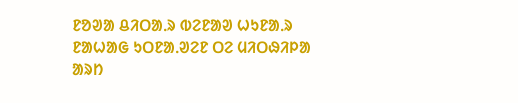ᱱᱚᱣᱟ ᱪᱤᱛᱟᱹᱨ ᱵᱮᱱᱟᱣ ᱦᱩᱱᱟᱹᱨ ᱱᱟᱦᱟᱜ ᱩᱛᱱᱟᱹᱣᱮᱱ ᱛᱮ ᱢᱤᱛᱷᱤᱞᱟ ᱟᱨᱴ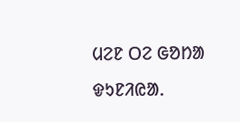ᱢᱮᱱ ᱛᱮ ᱜᱚᱴᱟ ᱫᱩᱱᱤᱭᱟᱹ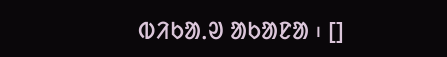ᱵᱤᱠᱟᱹᱣ ᱟᱠᱟᱱᱟ ᱾ []